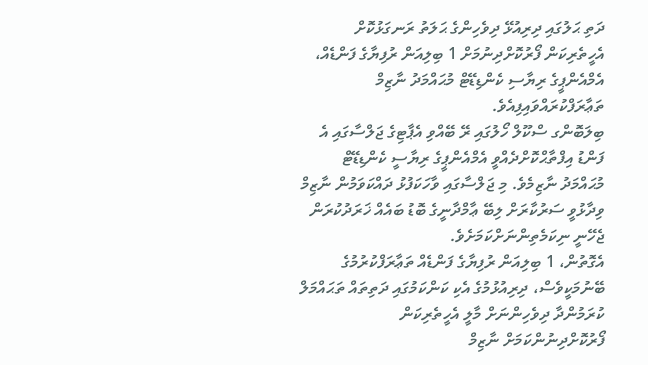ދަތި ޙަލުގައި ދިރިއުޅޭ ދިވެހިންގެ ޙަލަތު ރަނގަޅުކޮށް އެހީތެރިކަން ފޯރުކޮށްދިނުމަށް 1 ބިލިއަން ރުފިޔާގެ ފަންޑެއް، އެމްއެންޕީގެ ރިޔާސި ކެންޑިޑޭޓް މުޙައްމަދު ނާޒިމް ތަޢާރަފްކުރައްވައިފިއެވެ.
ބިލަބޮންގ ސްކޫލް ހޯލުގައި ރޭ ބޭއްވި އެޕާޓިގެ ޖަލްސާގައި އެ ފަންޑު އިފްތާޙްކޮށްދެއްވީ އެމްއެންޕީގެ ރިޔާސީ ކެންޑިޑޭޓް މުޙައްމަދު ނާޒިމެވެ. މި ޖަލްސާގައި ވާހަކަފުޅު ދައްކަވަމުން ނާޒިމް ވިދާޅުވީ ސަރުކާރަށް ލިބޭ ޢާމްދާނީގެ ބޮޑު ބައެއް ޚަރަދުކުރަން ޖެހޭނީ ނިކަމެތިންނަށްކަމަށެވެ.
އެގޮތުން، 1 ބިލިއަން ރުފިޔާގެ ފަންޑެއް ތަޢާރަފްކުރުމުގެ ބޭނުމަކީވެސް، ދިރިއުޅުމުގެ އެކި ކަންކަމުގައި ދަތިތައް ތަޙައްމަލް ކުރަމުންދާ ދިވެހިންނަށް މާލީ އެހީތެރިކަން ފޯރުކޮށްދިނުންކަމަށް ނާޒިމް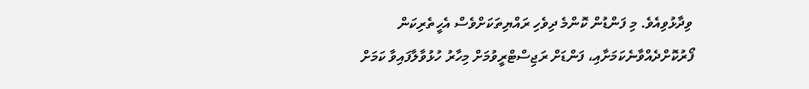ވިދާޅުވިއެވެ. މި ފަންޑުން ކޮންމެ ދިވެހި ރައްޔިތަކަށްވެސް އެހީތެރިކަން ފޯރުކޮށްދެއްވާނެކަމަށާއި، ފަންޑަށް ރަޖިސްޓްރީވުމަށް މިހާރު ހުޅުވާލާފައިވާ ކަމަށް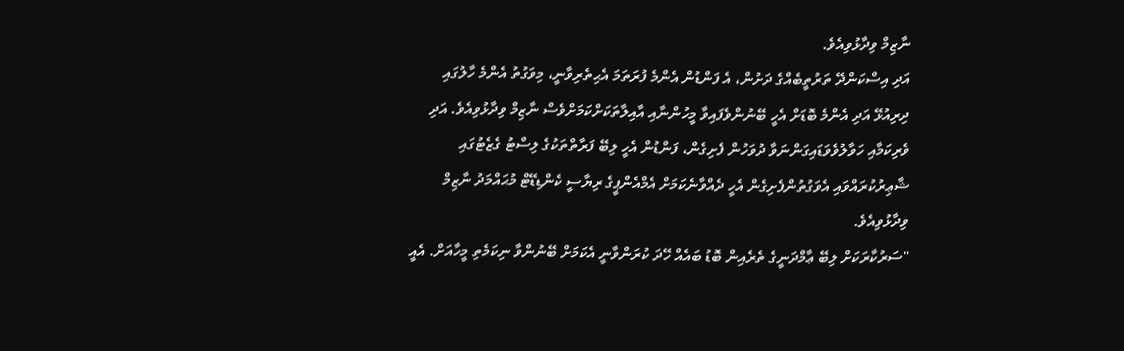ނާޒިމް ވިދާޅުވިއެވެ.
އަދި އިސްކަންދޭ ތަރުތީބެއްގެ ދަށުން، އެ ފަންޑުން އެންމެ ފުރަތަމަ އެޙިތެރިވާނީ، މިވަގުތު އެންމެ ހާލުގައި ދިރިއުޅޭ އަދި އެންމެ ބޮޑަށް އެހީ ބޭނުންވެފައިވާ މީހުންނާއި އާއިލާތަކަށްކަމަށްވެސް ނާޒިމް ވިދާޅުވިއެވެ. އަދި ވެރިކަމާއި ހަވާލުވެވަޑައިގަންނަވާ ދުވަހުން ފެށިގެން، ފަންޑުން އެހީ ލިބޭ ފަރާތްތަކުގެ ލިސްޓު ގެޒެޓުގައި ޝާޢިރުކުރައްވައި އެވަގުތުންފެށިގެން އެހީ ދެއްވާނެކަމަށް އެމްއެންޕީގެ ރިޔާސީ ކެންޑިޑޭޓް މުޙައްމަދު ނާޒިމް ވިދާޅުވިއެވެ.
"ސަރުކާރަކަށް ލިބޭ ޢާމްދަނީގެ ތެރެއިން ބޮޑު ބައެއް ހޭދަ ކުރަންވާނީ އެކަމަށް ބޭނުންވާ ނިކަމެތި މީހާއަށް. އެއީ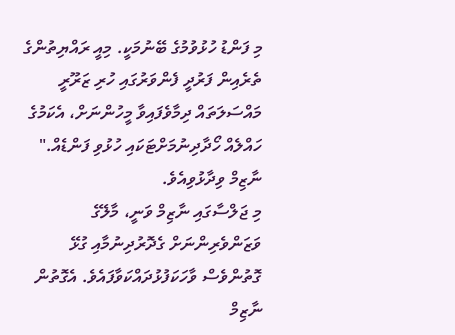މި ފަންޑު ހުޅުވުމުގެ ބޭނުމަކީ. މިއީ ރައްޔިތުންގެ ތެރެއިން ފަރުދީ ފެންވަރުގައި ހުރި ޒަރޫރީ މައްސަލަތައް ދިމާވެފައިވާ މީހުންނަށް، އެކަމުގެ ހައްލެއް ހޯދާދިނުމަށްޓަކައި ހުޅުވި ފަންޑެއް." ނާޒިމް ވިދާޅުވިއެވެ.
މި ޖަލްސާގައި ނާޒިމް ވަނީ، މާލޭގެ ވަޒަންވެރިންނަށް ގެދޮރުދިނުމާއި ގުޅޭ ގޮތުންވެސް ވާހަކަފުޅުދައްކަވާފައެވެ. އެގޮތުން ނާޒިމް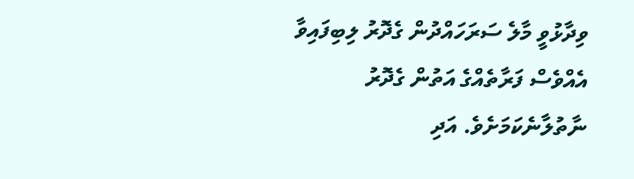ވިދާޅުވީ މާލެ ސަރަހައްދުން ގެދޮރު ލިބިފައިވާ އެއްވެސް ފަރާތެއްގެ އަތުން ގެދޮރު ނާތުލާނެކަމަށެވެ. އަދި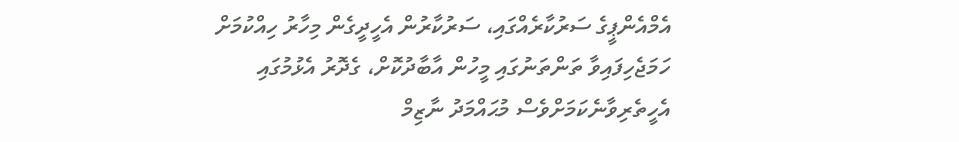އެމްއެންޕީގެ ސަރުކާރެއްގައި، ސަރުކާރުން އެހީދީގެން މިހާރު ހިއްކުމަށް ހަމަޖެހިފައިވާ ތަންތަނުގައި މީހުން އާބާދުކޮށް، ގެދޮރު އެޅުމުގައި އެހީތެރިވާނެކަމަށްވެސް މުޙައްމަދު ނާޒިމް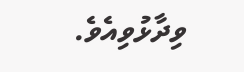ވިދާޅުވިއެވެ.